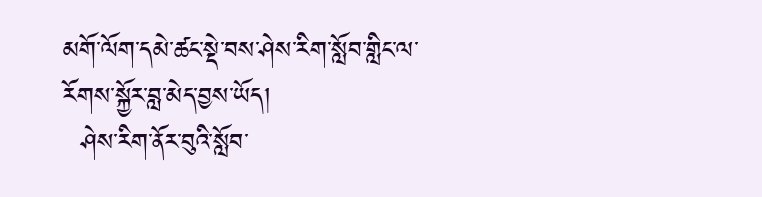མགོ་ལོག་དམེ་ཚང་སྡེ་བས་ཤེས་རིག་སློབ་གླིང་ལ་རོགས་སྐྱོར་བླ་མེད་བྱས་ཡོད།
  ཤེས་རིག་ནོར་བུའི་སློབ་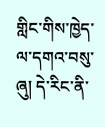གླིང་གིས་ཁྱེད་ལ་དགའ་བསུ་ཞུ། དེ་རིང་ནི་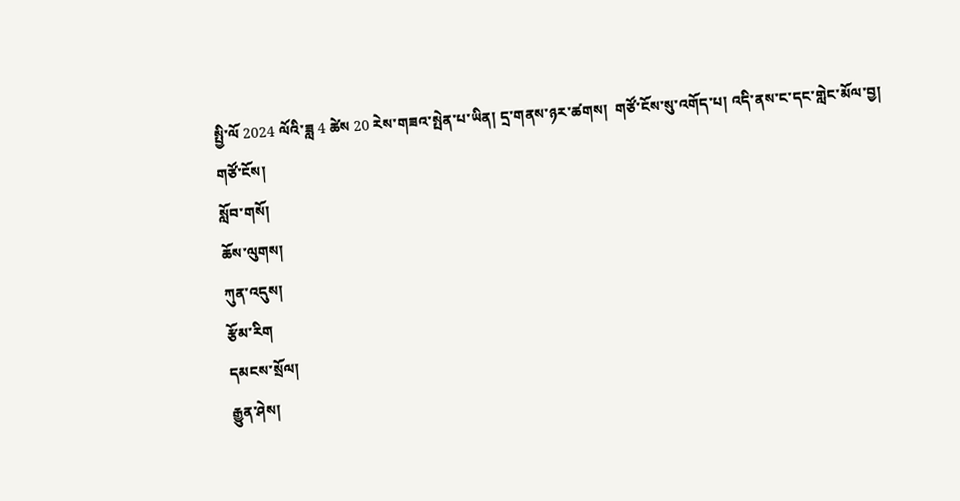སྤྱི་ལོ 2024 ལོའི་ཟླ 4 ཚེས 20 རེས་གཟའ་སྤེན་པ་ཡིན། དྲ་གནས་ཉར་ཚགས།  གཙོ་ངོས་སུ་འགོད་པ། འདི་ནས་ང་དང་གླེང་མོལ་བྱ།
གཙོ་ངོས།
སློབ་གསོ།
ཆོས་ལུགས།
ཀུན་འདུས།
རྩོམ་རིག
དམངས་སྲོལ།
རྒྱུན་ཤེས།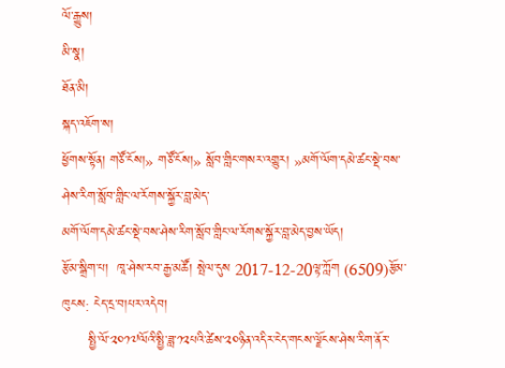ལོ་རྒྱུས།
མི་སྣ།
ཐོན་མི།
སྐད་འཇོག་ས།
ཕྱོགས་སྟོན། གཙོ་ངོས།» གཙོ་ངོས།» སློབ་གླིང་གསར་འགྱུར། »མགོ་ལོག་དམེ་ཚང་སྡེ་བས་ཤེས་རིག་སློབ་གླིང་ལ་རོགས་སྐྱོར་བླ་མེད་
མགོ་ལོག་དམེ་ཚང་སྡེ་བས་ཤེས་རིག་སློབ་གླིང་ལ་རོགས་སྐྱོར་བླ་མེད་བྱས་ཡོད།
རྩོམ་སྒྲིག་པ།  ཁཱ་ཤེས་རབ་རྒྱ་མཚོ། སྤེལ་དུས 2017-12-20ལྟ་ཀློག (6509)རྩོམ་ཁུངས: ངེད་དྲ་བ།པར་འདེབ།
      སྤྱི་ལོ་༢༠༡༧ལོའི་སྤྱི་ཟླ་༡༢པའི་ཚེས་༢༠ཉིན་འདིར་ངེད་གངས་ལྗོངས་ཤེས་རིག་ནོར་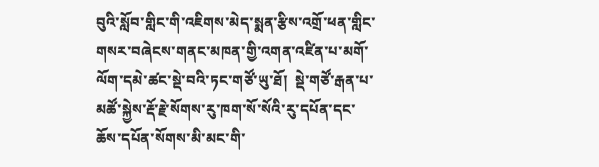བུའི་སློབ་གླིང་གི་འཇིགས་མེད་སྨན་རྩིས་འགྲོ་ཕན་གླིང་གསར་བཞེངས་གནང་མཁན་གྱི་འགན་འཛིན་པ་མགོ་ལོག་དམེ་ཚང་སྡེ་བའི་ཏང་གཙོ་ཡུ་ཐོ།  སྡེ་གཙོ་རྒན་པ་མཚོ་སྐྱེས་རྡོ་རྗེ་སོགས་རུ་ཁག་སོ་སོའི་རུ་དཔོན་དང་ཆོས་དཔོན་སོགས་མི་མང་གི་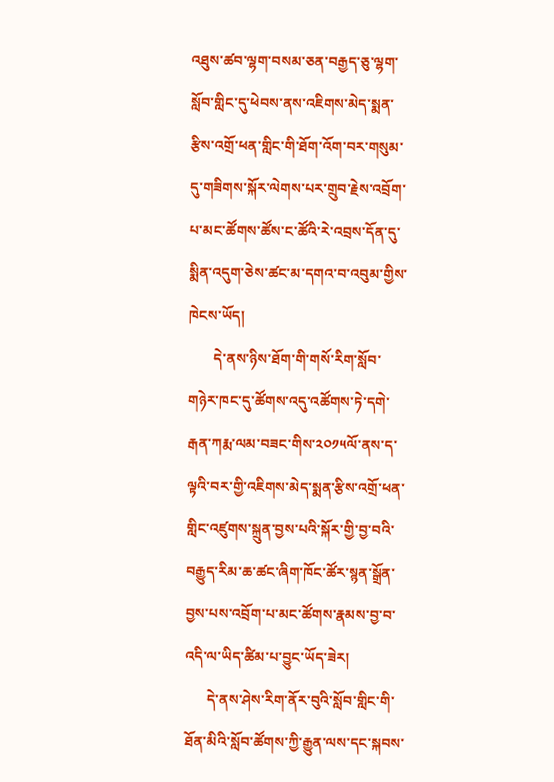འཐུས་ཚབ་ལྷག་བསམ་ཅན་བརྒྱད་ཅུ་ལྷག་སློབ་གླིང་དུ་ཕེབས་ནས་འཇིགས་མེད་སྨན་རྩིས་འགྲོ་ཕན་གླིང་གི་ཐོག་འོག་བར་གསུམ་དུ་གཟིགས་སྐོར་ལེགས་པར་གྲུབ་རྗེས་འབྲོག་པ་མང་ཚོགས་ཚོས་ང་ཚོའི་རེ་འབྲས་དོན་དུ་སྨིན་འདུག་ཅེས་ཚང་མ་དགའ་བ་འབུམ་གྱིས་ཁེངས་ཡོད།
       དེ་ནས་ཉིས་ཐོག་གི་གསོ་རིག་སློབ་གཉེར་ཁང་དུ་ཚོགས་འདུ་འཚོགས་ཏེ་དགེ་རྒན་ཀརྨ་ལམ་བཟང་གིས་༢༠༡༥ལོ་ནས་ད་ལྟའི་བར་གྱི་འཇིགས་མེད་སྨན་རྩིས་འགྲོ་ཕན་གླིང་འཛུགས་སྐྲུན་བྱས་པའི་སྐོར་གྱི་བྱ་བའི་བརྒྱུད་རིམ་ཆ་ཚང་ཞིག་ཁོང་ཚོར་སྙན་སྒྲོན་བྱས་པས་འབྲོག་པ་མང་ཚོགས་རྣམས་བྱ་བ་འདི་ལ་ཡིད་ཚིམ་པ་བྱུང་ཡོད་ཟེར།
      དེ་ནས་ཤེས་རིག་ནོར་བུའི་སློབ་གླིང་གི་ཐོན་མིའི་སློབ་ཚོགས་ཀྱི་རྒྱུན་ལས་དང་སྐབས་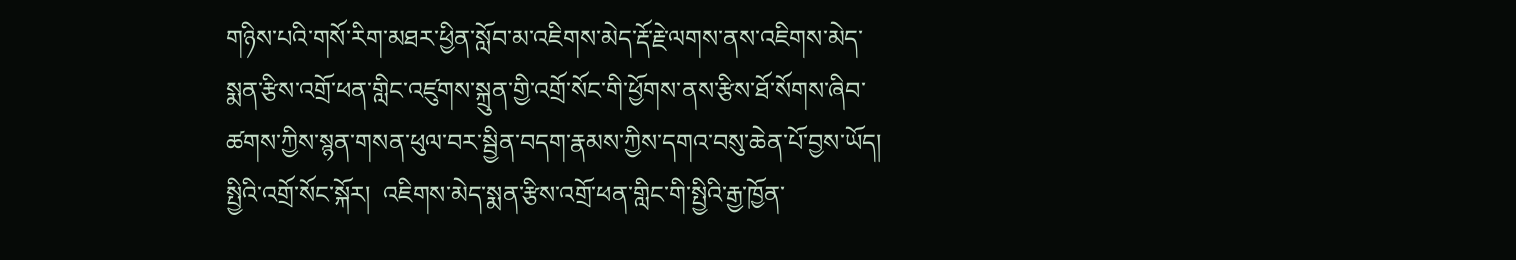གཉིས་པའི་གསོ་རིག་མཐར་ཕྱིན་སློབ་མ་འཇིགས་མེད་རྡོ་རྗེ་ལགས་ནས་འཇིགས་མེད་སྨན་རྩིས་འགྲོ་ཕན་གླིང་འཛུགས་སྐྲུན་གྱི་འགྲོ་སོང་གི་ཕྱོགས་ནས་རྩིས་ཐོ་སོགས་ཞིབ་ཚགས་ཀྱིས་སྙན་གསན་ཕུལ་བར་སྦྱིན་བདག་རྣམས་ཀྱིས་དགའ་བསུ་ཆེན་པོ་བྱས་ཡོད།
སྤྱིའི་འགྲོ་སོང་སྐོར།  འཇིགས་མེད་སྨན་རྩིས་འགྲོ་ཕན་གླིང་གི་སྤྱིའི་རྒྱ་ཁྱོན་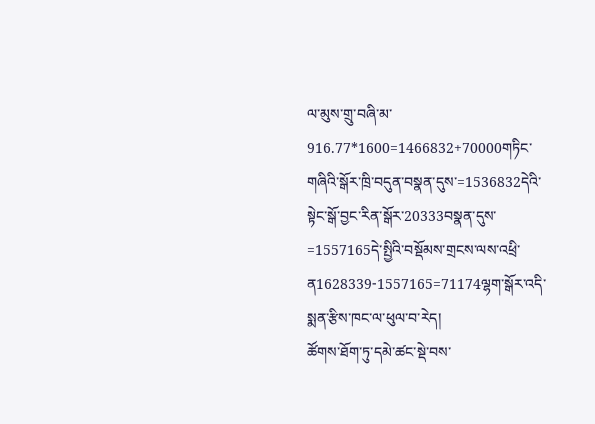ལ་མུས་གྲུ་བཞི་མ་916.77*1600=1466832+70000གཏིང་གཞིའི་སྒོར་ཁྲི་བདུན་བསྣན་དུས་=1536832དེའི་སྟེང་སྒོ་བྱང་རིན་སྒོར་20333བསྣན་དུས་=1557165དེ་སྤྱིའི་བསྡོམས་གྲངས་ལས་འཕྲི་ན1628339-1557165=71174ལྷག་སྒོར་འདི་སྨན་རྩིས་ཁང་ལ་ཕུལ་བ་རེད།
ཚོགས་ཐོག་ཏུ་དམེ་ཚང་སྡེ་བས་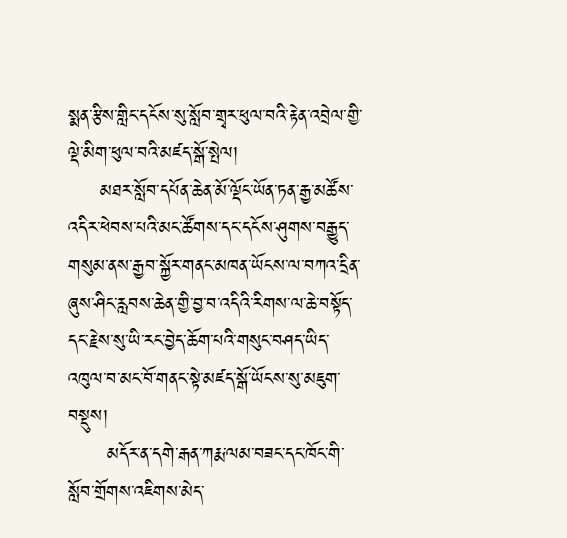སྨན་རྩིས་གླིང་དངོས་སུ་སློབ་གྲྭར་ཕུལ་བའི་རྟེན་འབྲེལ་གྱི་ལྡེ་མིག་ཕུལ་བའི་མཛད་སྒོ་སྤེལ།
     མཐར་སློབ་དཔོན་ཆེན་མོ་ལྡོང་ཡོན་ཏན་རྒྱ་མཚོས་འདིར་ཕེབས་པའི་མང་ཚོགས་དང་དངོས་ཤུགས་བརྒྱུད་གསུམ་ནས་རྒྱབ་སྐྱོར་གནང་མཁན་ཡོངས་ལ་བཀའ་དྲིན་ཞུས་ཤིང་རླབས་ཆེན་གྱི་བྱ་བ་འདིའི་རིགས་ལ་ཆེ་བསྟོད་དང་རྗེས་སུ་ཡི་རང་བྱེད་ཆོག་པའི་གསུང་བཤད་ཡིད་འཁུལ་བ་མང་བོ་གནང་སྟེ་མཛད་སྒོ་ཡོངས་སུ་མཇུག་བསྡུས།
      མདོར་ན་དགེ་རྒན་ཀརྨ་ལམ་བཟང་དང་ཁོང་གི་སློབ་གྲོགས་འཇིགས་མེད་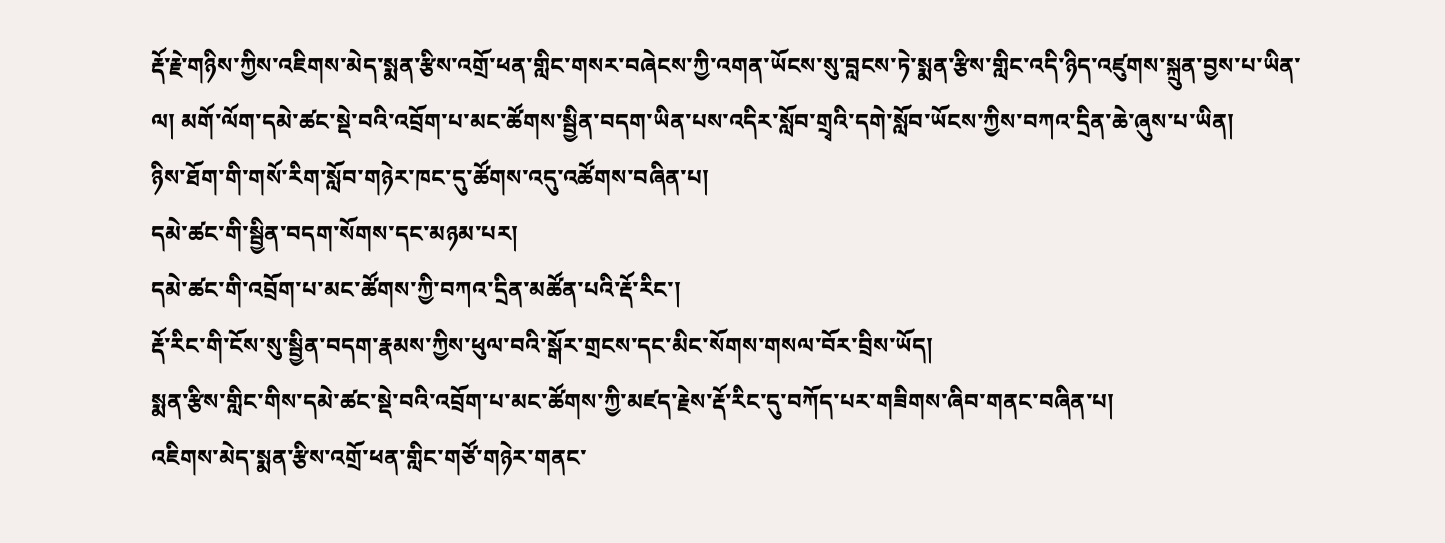རྡོ་རྗེ་གཉིས་ཀྱིས་འཇིགས་མེད་སྨན་རྩིས་འགྲོ་ཕན་གླིང་གསར་བཞེངས་ཀྱི་འགན་ཡོངས་སུ་བླངས་ཏེ་སྨན་རྩིས་གླིང་འདི་ཉིད་འཛུགས་སྐྲུན་བྱས་པ་ཡིན་ལ། མགོ་ལོག་དམེ་ཚང་སྡེ་བའི་འབྲོག་པ་མང་ཚོགས་སྦྱིན་བདག་ཡིན་པས་འདིར་སློབ་གྲྭའི་དགེ་སློབ་ཡོངས་ཀྱིས་བཀའ་དྲིན་ཆེ་ཞུས་པ་ཡིན།
ཉིས་ཐོག་གི་གསོ་རིག་སློབ་གཉེར་ཁང་དུ་ཚོགས་འདུ་འཚོགས་བཞིན་པ།
དམེ་ཚང་གི་སྦྱིན་བདག་སོགས་དང་མཉམ་པར།
དམེ་ཚང་གི་འབྲོག་པ་མང་ཚོགས་ཀྱི་བཀའ་དྲིན་མཚོན་པའི་རྡོ་རིང་།
རྡོ་རིང་གི་ངོས་སུ་སྦྱིན་བདག་རྣམས་ཀྱིས་ཕུལ་བའི་སྒོར་གྲངས་དང་མིང་སོགས་གསལ་བོར་བྲིས་ཡོད།
སྨན་རྩིས་གླིང་གིས་དམེ་ཚང་སྡེ་བའི་འབྲོག་པ་མང་ཚོགས་ཀྱི་མཛད་རྗེས་རྡོ་རིང་དུ་བཀོད་པར་གཟིགས་ཞིབ་གནང་བཞིན་པ།
འཇིགས་མེད་སྨན་རྩིས་འགྲོ་ཕན་གླིང་གཙོ་གཉེར་གནང་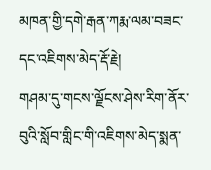མཁན་གྱི་དགེ་རྒན་ཀརྨ་ལམ་བཟང་དང་འཇིགས་མེད་རྡོ་རྗེ།
གཤམ་དུ་གངས་ལྗོངས་ཤེས་རིག་ནོར་བུའི་སློབ་གླིང་གི་འཇིགས་མེད་སྨན་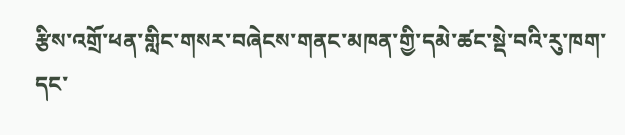རྩིས་འགྲོ་ཕན་གླིང་གསར་བཞེངས་གནང་མཁན་གྱི་དམེ་ཚང་སྡེ་བའི་རུ་ཁག་དང་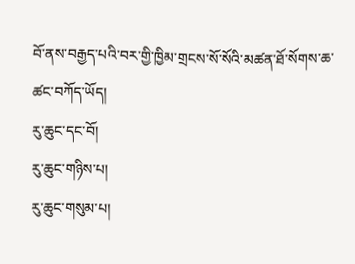བོ་ནས་བརྒྱད་པའི་བར་གྱི་ཁྱིམ་གྲངས་སོ་སོའི་མཚན་ཐོ་སོགས་ཆ་ཚང་བཀོད་ཡོད།
རུ་ཆུང་དང་བོ།
རུ་ཆུང་གཉིས་པ།
རུ་ཆུང་གསུམ་པ།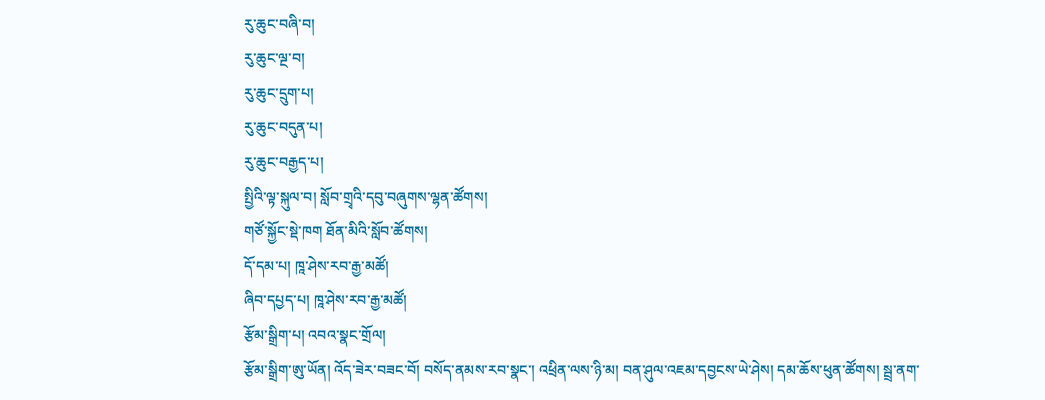རུ་ཆུང་བཞི་བ།
རུ་ཆུང་ལྔ་བ།
རུ་ཆུང་དྲུག་པ།
རུ་ཆུང་བདུན་པ།
རུ་ཆུང་བརྒྱད་པ།
སྤྱིའི་ལྟ་སྐུལ་བ། སློབ་གྲྭའི་དབུ་བཞུགས་ལྷན་ཚོགས།
གཙོ་སྐྱོང་སྡེ་ཁག ཐོན་མིའི་སློབ་ཚོགས།
དོ་དམ་པ། ཁཱ་ཤེས་རབ་རྒྱ་མཚོ།
ཞིབ་དཔྱད་པ། ཁཱ་ཤེས་རབ་རྒྱ་མཚོ།
རྩོམ་སྒྲིག་པ། འབའ་སྣང་གྲོལ།
རྩོམ་སྒྲིག་ཨུ་ཡོན། འོད་ཟེར་བཟང་བོ། བསོད་ནམས་རབ་སྣང་། འཕྲིན་ལས་ཉི་མ། བན་ཤུལ་འཇམ་དབྱངས་ཡེ་ཤེས། དམ་ཆོས་ཕུན་ཚོགས། སྦྲ་ནག་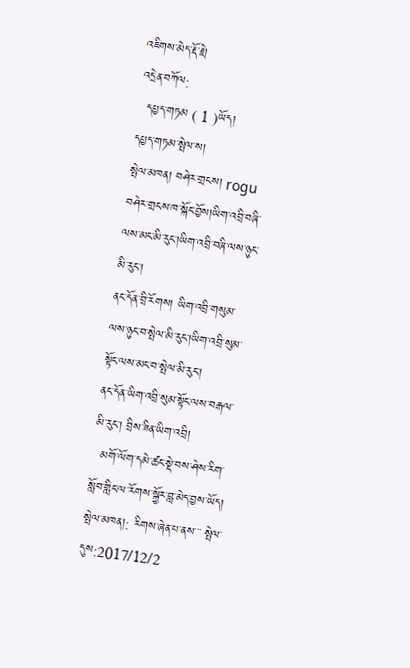འཇིགས་མེད་རྡོ་རྗེ།
འདྲེན་བཀོལ:
  དཔྱད་གཏམ ( 1 )ཡོད།
དཔྱད་གཏམ་སྤེལ་ས།
སྤེལ་མཁན། བཤེར་གྲངས། rogu བཤེར་གྲངས་ཁ་སྐོང་བྱོས།ཡིག་འབྲི་བཞི་ལས་མང་མི་རུང་།ཡིག་འབྲི་བཞི་ལས་ཉུང་མི་རུང་།
ནང་དོན་བྲི་རོགས། ཡིག་འབྲི་གསུམ་ལས་ཉུང་བ་སྤེལ་མི་རུང་།ཡིག་འབྲི་སུམ་སྟོང་ལས་མང་བ་སྤེལ་མི་རུང་།
ནང་དོན་ཡིག་འབྲི་སུམ་སྟོང་ལས་བརྒལ་མི་རུང་། བྲིས་ཟིན་ཡིག་འབྲི།
  མགོ་ལོག་དམེ་ཚང་སྡེ་བས་ཤེས་རིག་སློབ་གླིང་ལ་རོགས་སྐྱོར་བླ་མེད་བྱས་ཡོད།   སྤེལ་མཁན།: རིགས་ཞེན་པ་ནས་་་ སྤེལ་དུས:2017/12/2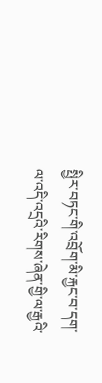སྤྱིར་བཏང་གི་འབྲོག་མི་རྐྱང་བ་དག་ལ་འདི་འདྲའི་རིགས་ཞེན་གྱི་ལ་རྒྱའི་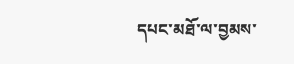དཔང་མཐོ་ལ་བྱམས་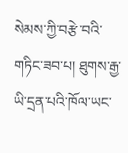སེམས་ཀྱི་བརྩེ་བའི་གཏིང་ཟབ་པ། ཐུགས་རྒྱ་ཡི་དྲན་པའི་ཁོལ་ཡང་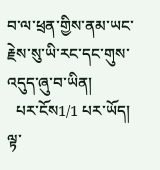བ་ལ་ཕྲན་གྱིས་ནམ་ཡང་རྗེས་སུ་ཡི་རང་དང་གུས་འདུད་ཞུ་བ་ཡིན།
  པར་ངོས1/1 པར་ཡོད།
ལྟ་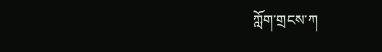ཀློག་གྲངས་ཀ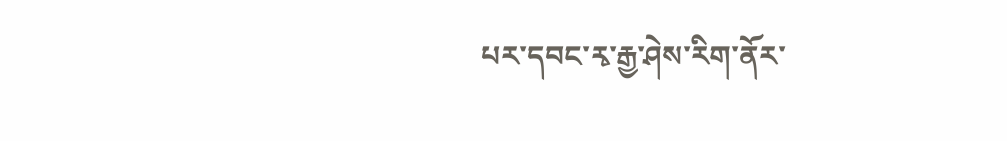པར་དབང་རྭ་རྒྱ་ཤེས་རིག་ནོར་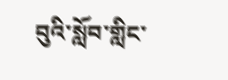བུའི་སློབ་གླིང་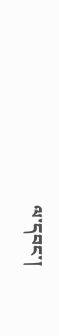ལ་དབང་།